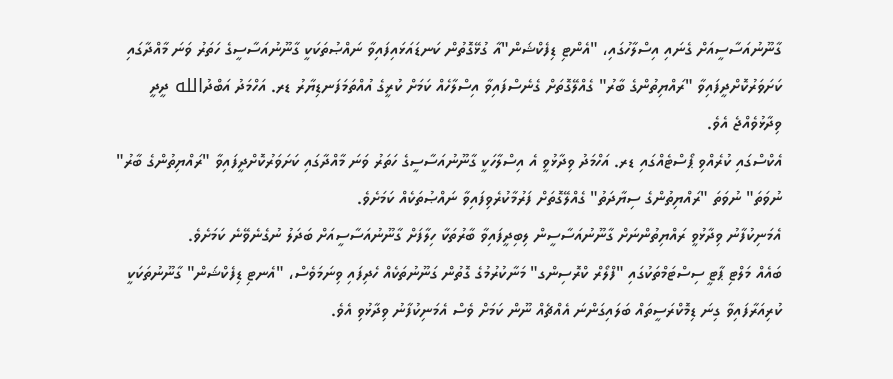ގާނޫނުއަސާސީއަށް ގެނައި އިސްލާހުގައި، "އެންޓި ޑިފެކްޝަން"އާ ގުޅޭގޮތުން ކަނޑައަޅައިފައިވާ ނައްޞުތަކަކީ ގާނޫނުއަސާސީގެ ހަތަރު ވަނަ މާއްދާގައި ކަށަވަރުކޮށްދީފައިވާ "ރައްޔިތުންގެ ބާރު" ގެއްލޭގޮތަށް ގެނެސްފައިވާ އިސްލާހެއް ކަމަށް ކުރީގެ އުއްތަމަފަނޑިޔާރު ޑރ. އަހްމަދު އަބްދުالله ދީދީ ވިދާޅުވެއްޖެ އެވެ.
އެކްސްގައި ކުރެއްވި ޕޯސްޓެއްގައި ޑރ. އަހްމަދު ވިދާޅުވީ އެ އިސްލާހަކީ ގާނޫނުއަސާސީގެ ހަތަރު ވަނަ މާއްދާގައި ކަށަވަރުކޮށްދީފައިވާ "ރައްޔިތުންގެ ބާރު" ނުވަތަ" ނުވަތަ "ރައްޔިތުންގެ ސިޔާދަތު" ގެއްލޭގޮތަށް ފަރުމާކުރެވިފައިވާ ނައްޞުތަކެއް ކަމަށެވެ.
އެމަނިކުފާނު ވިދާޅުވީ ރައްޔިތުންނަށް ގާނޫނުއަސާސީން ލިބިދީފައިވާ ބާރުތަކާ ހިލާފަށް ގާނޫނުއަސާސީއަށް ބަދަލު ނުގެނެވޭނެ ކަމަށެވެ.
ބައެއް މަލްޓި ޕާޓީ ސިސްޓަމްތަކުގައި "ފްލޯރް ކްރޮސިންގ" މަނާކުރުމުގެ ގޮތުން ގަނޫނުތަކެއް ހެދިފައި ވިނަމަވެސް، "އެނޓި ޑިފެކްޝަން" ގާނޫނުތަކަކީ ކުރިއަރާފައިވާ ގިނަ ޑިމޮކްރަސީތައް ބަލައިގަންނަ އެއްޗެއް ނޫން ކަމަށް ވެސް އެމަނިކުފާނު ވިދާޅުވި އެވެ.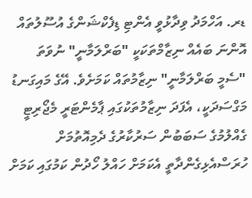ޑރ. އަހްމަދު ވިދާޅުވީ އެންޓި ޑިފެކްޝަންގެ އުސޫލުތައް އޮންނަ ބައެއް ނިޒާމްތަކަކީ "ބަރްލަމާނީ" ނުވަތަ "ސެމީ ބަރްލަމާނީ" ނިޒާމުތައް ކަމަށެވެ. އޭގެ މައިގަނޑު މަގްސަދަކީ، އެފަދަ ނިޒާމުތަކުގައި ޕާމެންޓަރީ މެޖޯރިޓީ ގެއްލުމުގެ ސަބަބުން ސަރުކާރުގެ ދެމިއޮތުމަށް ހުރަސްއެޅިގެންދާތީ އެކަމަށް ހައްލު ހޯދުން ކަމުގައި ކަމަށް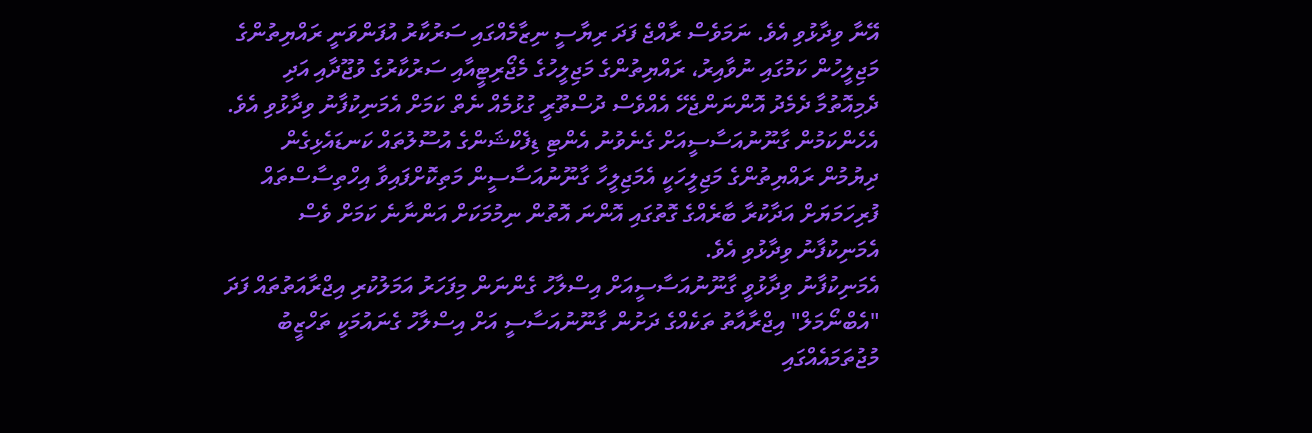އޭނާ ވިދާޅުވި އެވެ. ނަމަވެސް ރާއްޖެ ފަދަ ރިޔާސީ ނިޒާމެއްގައި ސަރުކާރު އުފަންވަނީ ރައްޔިތުންގެ މަޖިލީހުން ކަމުގައި ނުވާއިރު، ރައްޔިތުންގެ މަޖިލީހުގެ މެޖޯރިޓީއާއި ސަރުކާރުގެ ވުޖޫދާއި އަދި ދެމިއޮތުމާ ދެމެދު އޮންނަންޖެހޭ އެއްވެސް ދުސްތޫރީ ގުޅުމެއް ނެތް ކަމަށް އެމަނިކުފާނު ވިދާޅުވި އެވެ.
އެހެންކަމުން ގާނޫނުއަސާސީއަށް ގެނެވުނު އެންޓި ޑިފެކްޝަންގެ އުސޫލުތައް ކަނޑައެޅިގެން ދިޔުމުން ރައްޔިތުންގެ މަޖިލީހަކީ އެމަޖިލީހާ ގާނޫނުއަސާސީން މަތިކޮށްފައިވާ އިހްތިސާސްތައް ފުރިހަމަޔަށް އަދާކުރާ ބާރެއްގެ ގޮތުގައި އޮންނަ އޮތުން ނިމުމަކަށް އަންނާނެ ކަމަށް ވެސް އެމަނިކުފާނު ވިދާޅުވި އެވެ.
އެމަނިކުފާނު ވިދާޅުވީ ގާނޫނުއަސާސީއަށް އިސްލާހު ގެންނަން މިފަހަރު އަމަލުކުރި އިޖްރާއަތުތައް ފަދަ "އެބްނޯމަލް" އިޖްރާއާތު ތަކެއްގެ ދަށުން ގާނޫނުއަސާސީ އަށް އިސްލާހު ގެނައުމަކީ ތަހްޒީބު މުޖުތަމައެއްގައި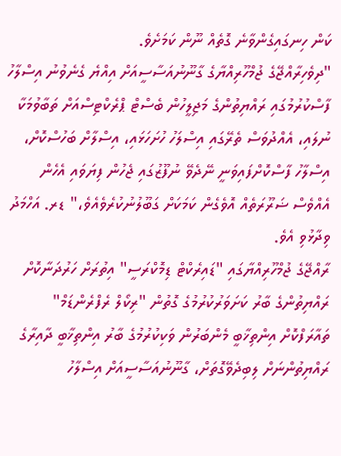ކަން ހިނގައިގެންވާނެ ގޮތެއް ނޫން ކަމަށެވެ.
"ދިވެހިރާއްޖޭގެ ޖުމްހޫރިއްޔާގެ ގާނޫނުއަސާސީއަށް އިއްޔެ ގެނެވުނު އިސްލާހު ފާސްކުރުމުގައި ރައްޔިތުންގެ މަޖިލީހުން ބެސްޓް ޕްރެކްޓިސްއަށް ތަބާވުމަކާ ނުލައި، އެއްދުވަސް ތެރޭގައި އިސްލަހު ހުށަހަޅައި، އިސްލާށް ބަހުސްކޮށް، އިސްލާހު ފާސްކޮށްފައިވަނީ ނޭދެވޭ ނުފޫޒުގައި ޖެހުން ފިޔަވައި އެހެން އެއްވެސް ޟަރޫރަތެއް އޮވެގެން ކަމަކަށް ގަބޫލުނުކުރެވެއެވެ،" ޑރ. އަހްމަދު ވިދާޅުވި އެވެ.
ރާއްޖޭގެ ޖުމްހޫރިއްޔާގައި "ޑައިރެކްޓް ޑިމޮކްރަސީ" އިތުރަށް ހަރުދަނާކޮށް ރައްޔިތުންގެ ބާރު ކަށަވަރުކުރުމުގެ ގޮތުން "ރިކޯލް ރެފްރެންޑަމް" ތައާރަފްކޮށް އިންތިޚާބީ މެންބަރުން ވަކިކުރުމުގެ ބާރު އިންތިޚާބީ ދާއިރާގެ ރައްޔިތުންނަށް ލިބިދެވޭގޮތަށް، ގާނޫނުއަސާސީއަށް އިސްލާހު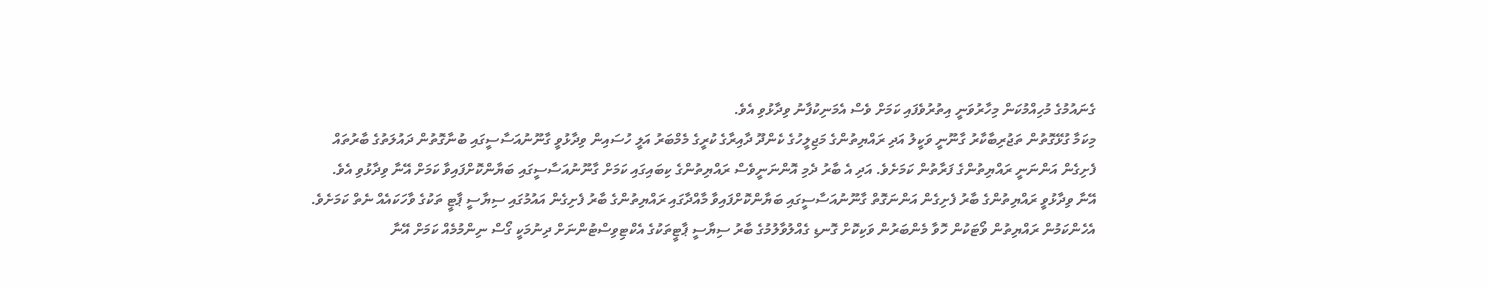ގެނައުމުގެ މުހިއްމުކަން މިހާރުވަނީ އިތުރުވެފައި ކަމަށް ވެސް އެމަނިކުފާނު ވިދާޅުވި އެވެ.
މިކަމާ ގުޅޭގޮތުން ތަޖުރިބާކާރު ގާނޫނީ ވަކީލު އަދި ރައްޔިތުންގެ މަޖިލީހުގެ ކެންދޫ ދާއިރާގެ ކުރީގެ މެމްބަރު އަލީ ހުސައިން ވިދާޅުވީ ގާނޫނުއަސާސީގައި ބުނާގޮތުން ދައުލަތުގެ ބާރުތައް ފެށިގެން އަންނަނީ ރައްޔިތުންގެ ފަރާތުން ކަމަށެވެ. އަދި އެ ބާރު ދެމި އޮންނަނީވެސް ރައްޔިތުންގެ ކިބައިގައި ކަމަށް ގާނޫނުއަސާސީގައި ބަޔާންކޮށްފައިވާ ކަމަށް އޭނާ ވިދާޅުވި އެވެ.
އޭނާ ވިދާޅުވީ ރައްޔިތުންގެ ބާރު ފެށިގެން އަންނަގޮތް ގާނޫނުއަސާސީގައި ބަޔާންކޮށްފައިވާ މާއްދާގައި ރައްޔިތުންގެ ބާރު ފެށިގެން އައުމުގައި ސިޔާސީ ޕާޓީ ތަކުގެ ވާހަކައެއް ނެތް ކަމަށެވެ.
އެހެންކަމުން ރައްޔިތުން ވޯޓަކުން ހޮވާ މެންބަރުން ވަކިކޮށް ގޮނޑި ގެއްލުވާލުމުގެ ބާރު ސިޔާސީ ޕާޓީތަކުގެ އެކްޓިވިސްޓުންނަށް ދިނުމަކީ ގޯސް ނިންމުމެއް ކަމަށް އޭނާ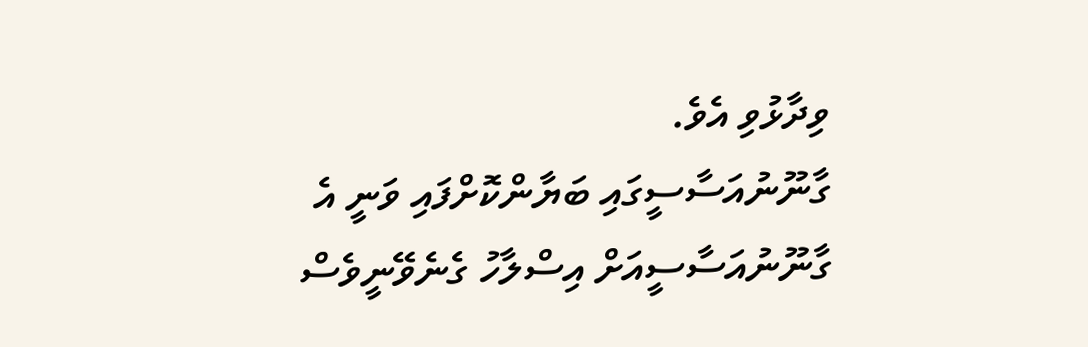ވިދާޅުވި އެވެ.
ގާނޫނުއަސާސީގައި ބަޔާންކޮށްފައި ވަނީ އެ ގާނޫނުއަސާސީއަށް އިސްލާހު ގެނެވޭނީވެސް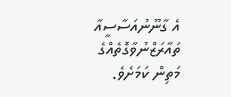އެ ގާނޫނުއަސާސީއާ ތައާރަޒްނުވާގޮތެއްގެ މަތިން ކަމަށެވެ.